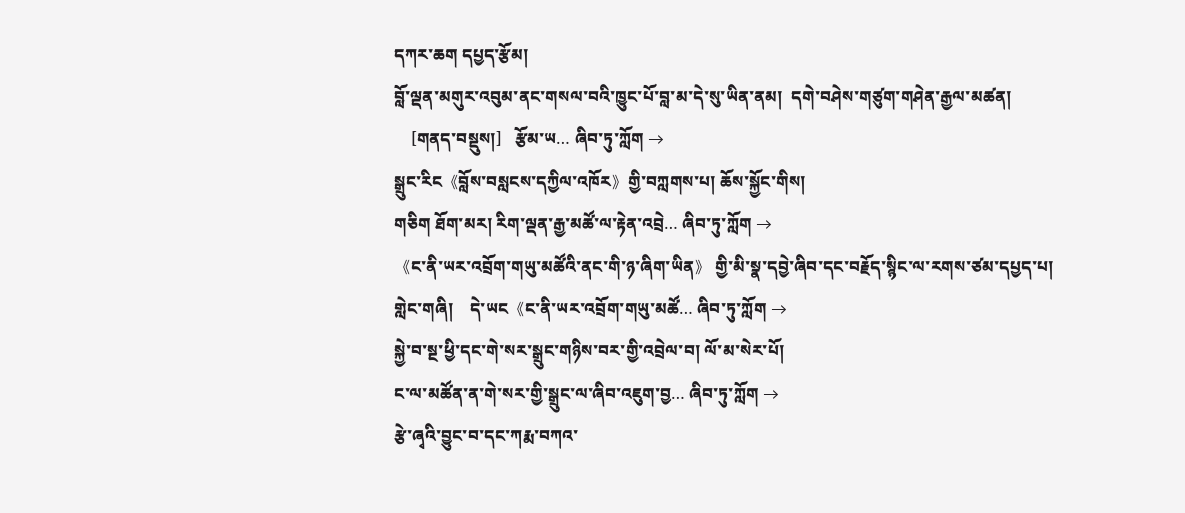དཀར་ཆག དཔྱད་རྩོམ།
བློ་ལྡན་མགུར་འབུམ་ནང་གསལ་བའི་ཁྱུང་པོ་བླ་མ་དེ་སུ་ཡིན་ནམ།  དགེ་བཤེས་གཙུག་གཤེན་རྒྱལ་མཚན།
    [གནད་བསྡུས།]   རྩོམ་ཡ… ཞིབ་ཏུ་ཀློག →
སྒྲུང་རིང《བློས་བསླངས་དཀྱིལ་འཁོར》གྱི་བཀླགས་པ། ཆོས་སྐྱོང་གིས།
གཅིག ཐོག་མར། རིག་ལྡན་རྒྱ་མཚོ་ལ་རྟེན་འབྲེ… ཞིབ་ཏུ་ཀློག →
《ང་ནི་ཡར་འབྲོག་གཡུ་མཚོའི་ནང་གི་ཉ་ཞིག་ཡིན》 གྱི་མི་སྣ་དབྱེ་ཞིབ་དང་བརྗོད་སྙིང་ལ་རགས་ཙམ་དཔྱད་པ།
གླེང་གཞི།    དེ་ཡང《ང་ནི་ཡར་འབྲོག་གཡུ་མཚོ… ཞིབ་ཏུ་ཀློག →
སྐྱེ་བ་སྔ་ཕྱི་དང་གེ་སར་སྒྲུང་གཉིས་བར་གྱི་འབྲེལ་བ། ལོ་མ་སེར་པོ།
ང་ལ་མཚོན་ན་གེ་སར་གྱི་སྒྲུང་ལ་ཞིབ་འཇུག་བྱ… ཞིབ་ཏུ་ཀློག →
རྩེ་ཞྭའི་བྱུང་བ་དང་ཀརྨ་བཀའ་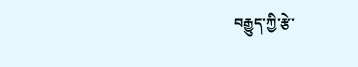བརྒྱུད་ཀྱི་རྩེ་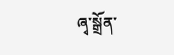ཞྭ་སྒྲོན་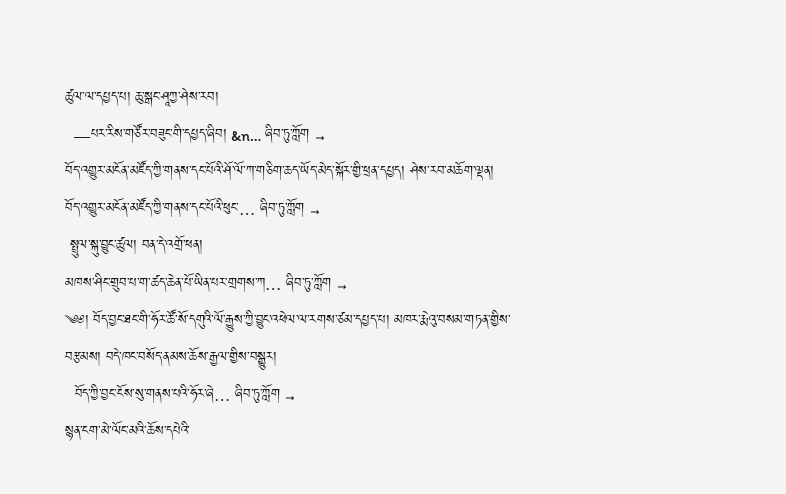ཚུལ་ལ་དཔྱད་པ། ཆུ་སྒང་ཤཱཀྱ་ཤེས་རབ།
  —པར་རིས་གཙོར་བཟུང་གི་དཔྱད་ཞིབ། &n… ཞིབ་ཏུ་ཀློག →
བོད་འགྱུར་མངོན་མཛོད་ཀྱི་གནས་དང་པོའི་ཤོ་ལོ་ཀ་གཅིག་ཆད་ཡོད་མེད་སྐོར་གྱི་ཕྲན་དཔྱད། ཤེས་རབ་མཆོག་ལྡན།
བོད་འགྱུར་མངོན་མཛོད་ཀྱི་གནས་དང་པོའི་ཕུང་… ཞིབ་ཏུ་ཀློག →
 སྤྲུལ་སྐུ་བྱུང་ཚུལ། བན་དེ་འགྲོ་ཕན།
མཁས་ཤིང་གྲུབ་པ་ག་ཚད་ཆེན་པོ་ཡིན་པར་གྲགས་ཀ… ཞིབ་ཏུ་ཀློག →
༄༅། བོད་བྱང་ཐང་གི་ཧོར་ཚོ་སོ་དགུའི་ལོ་རྒྱུས་ཀྱི་བྱུང་འཕེལ་ལ་རགས་ཙམ་དཔྱད་པ། མཁར་རྨེའུ་བསམ་གཏན་གྱིས་བརྩམས། བདེ་ཁང་བསོད་ནམས་ཆོས་རྒྱལ་གྱིས་བསྒྱུར།
  བོད་ཀྱི་བྱང་ངོས་སུ་གནས་པའི་ཧོར་ཞེ… ཞིབ་ཏུ་ཀློག →
སྙན་ངག་མེ་ལོང་མའི་ཆོས་དཔེའི་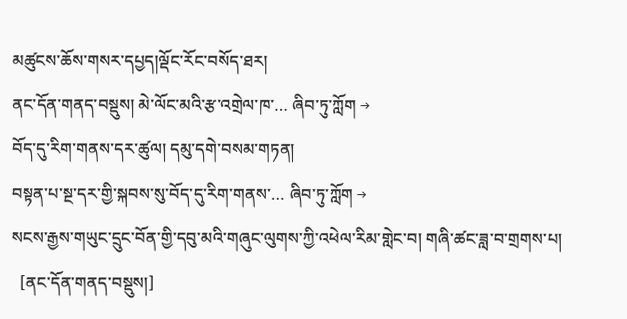མཚུངས་ཆོས་གསར་དཔྱད།ལྡོང་རོང་བསོད་ཐར།
ནང་དོན་གནད་བསྡུས། མེ་ལོང་མའི་རྩ་འགྲེལ་ཁ་… ཞིབ་ཏུ་ཀློག →
བོད་དུ་རིག་གནས་དར་ཚུལ། དམུ་དགེ་བསམ་གཏན།
བསྟན་པ་སྔ་དར་གྱི་སྐབས་སུ་བོད་དུ་རིག་གནས་… ཞིབ་ཏུ་ཀློག →
སངས་རྒྱས་གཡུང་དྲུང་བོན་གྱི་དབུ་མའི་གཞུང་ལུགས་ཀྱི་འཕེལ་རིམ་གླེང་བ། གཞི་ཚང་ཟླ་བ་གྲགས་པ།
  [ནང་དོན་གནད་བསྡུས།]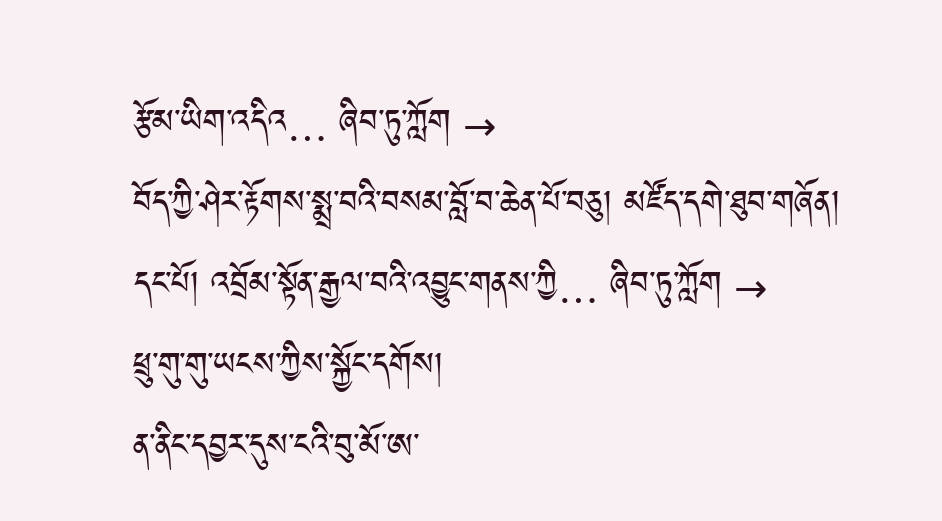རྩོམ་ཡིག་འདིའ… ཞིབ་ཏུ་ཀློག →
བོད་ཀྱི་ཤེར་རྟོགས་སྨྲ་བའི་བསམ་བློ་བ་ཆེན་པོ་བཅུ། མཛོད་དགེ་ཐུབ་གཞོན།
དང་པོ། འབྲོམ་སྟོན་རྒྱལ་བའི་འབྱུང་གནས་ཀྱི… ཞིབ་ཏུ་ཀློག →
ཕྲུ་གུ་གུ་ཡངས་ཀྱིས་སྐྱོང་དགོས།
ན་ནིང་དབྱར་དུས་ངའི་བུ་མོ་ཨ་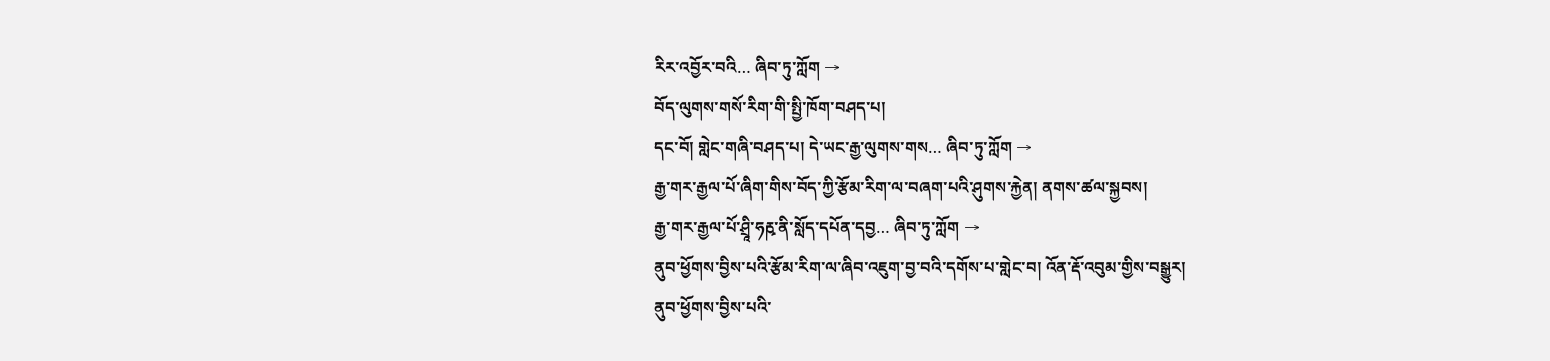རིར་འབྱོར་བའི… ཞིབ་ཏུ་ཀློག →
བོད་ལུགས་གསོ་རིག་གི་སྤྱི་ཁོག་བཤད་པ།
དང་བོ། གླེང་གཞི་བཤད་པ། དེ་ཡང་རྒྱ་ལུགས་གས… ཞིབ་ཏུ་ཀློག →
རྒྱ་གར་རྒྱལ་པོ་ཞིག་གིས་བོད་ཀྱི་རྩོམ་རིག་ལ་བཞག་པའི་ཤུགས་རྐྱེན། ནགས་ཚལ་སྐྱབས།
རྒྱ་གར་རྒྱལ་པོ་ཤྲཱི་ཧརྵ་ནི་སློད་དཔོན་དབྱ… ཞིབ་ཏུ་ཀློག →
ནུབ་ཕྱོགས་བྱིས་པའི་རྩོམ་རིག་ལ་ཞིབ་འཇུག་བྱ་བའི་དགོས་པ་གླེང་བ། འོན་རྡོ་འབུམ་གྱིས་བསྒྱུར།
ནུབ་ཕྱོགས་བྱིས་པའི་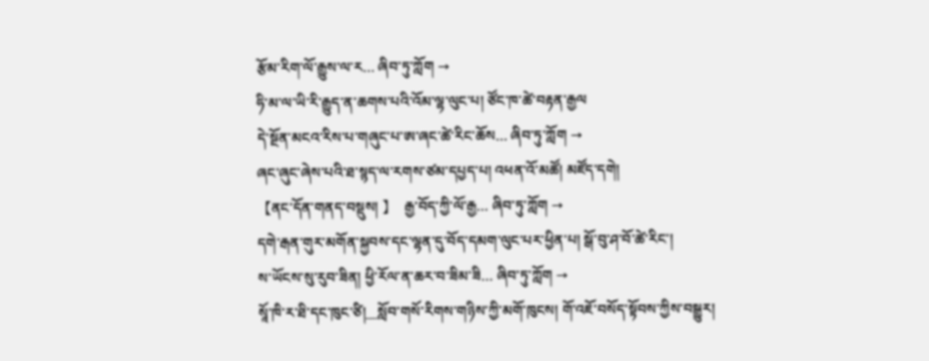རྩོམ་རིག་ལོ་རྒྱུས་ལ་ར… ཞིབ་ཏུ་ཀློག →
ཧི་མ་ལ་ཡི་རི་རྒྱུད་ན་ཆགས་པའི་འོམ་ལྷ་ལུང་པ། ཙོང་ཁ་ཚེ་བརྟན་རྒྱལ
དེ་སྔོན་མངའ་རིས་པ་གཞུང་པ་ཨ་ཞང་ཚེ་རིང་ཆོས… ཞིབ་ཏུ་ཀློག →
ཞང་ཞུང་ཞེས་པའི་ཐ་སྙད་ལ་རགས་ཙམ་དཔྱད་པ། འཕན་འོ་མཚོ། མཛོད་དགེ།
【ནང་དོན་གནད་བསྡུས། 】  རྒྱ་བོད་ཀྱི་ལོ་རྒྱ… ཞིབ་ཏུ་ཀློག →
དགེ་རྒན་གུར་མགོན་སྐྱབས་དང་ལྷན་དུ་བོད་དམག་ལུང་པར་ཕྱིན་པ། སྒོ་བུ་ཤ་བོ་ཚེ་རིང་།
ས་ཡོངས་སུ་རུབ་ཟིན། ཕྱི་རོལ་ན་ཆར་བ་ཟིམ་ཟི… ཞིབ་ཏུ་ཀློག →
སཱོ་ཁི་ར་ཐི་དང་ཁུང་ཙི།__སློབ་གསོ་རིགས་གཉིས་ཀྱི་མགོ་ཁུངས། གོ་འཇོ་བསོད་སྟོབས་ཀྱིས་བསྒྱུར།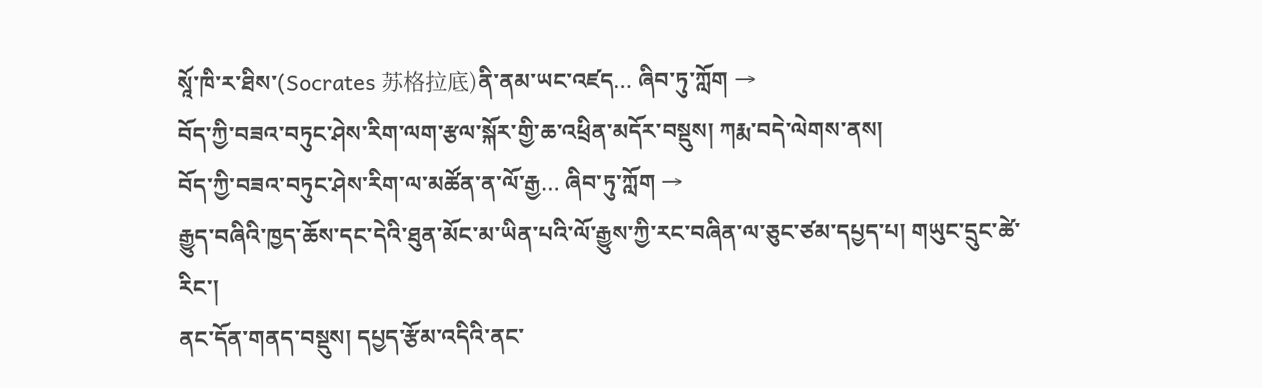སཱོ་ཁི་ར་ཐིས་(Socrates 苏格拉底)ནི་ནམ་ཡང་འཛད… ཞིབ་ཏུ་ཀློག →
བོད་ཀྱི་བཟའ་བཏུང་ཤེས་རིག་ལག་རྩལ་སྐོར་གྱི་ཆ་འཕྲིན་མདོར་བསྡུས། ཀརྨ་བདེ་ལེགས་ནས།
བོད་ཀྱི་བཟའ་བཏུང་ཤེས་རིག་ལ་མཚོན་ན་ལོ་རྒྱ… ཞིབ་ཏུ་ཀློག →
རྒྱུད་བཞིའི་ཁྱད་ཆོས་དང་དེའི་ཐུན་མོང་མ་ཡིན་པའི་ལོ་རྒྱུས་ཀྱི་རང་བཞིན་ལ་ཅུང་ཙམ་དཔྱད་པ། གཡུང་དྲུང་ཚེ་རིང་།
ནང་དོན་གནད་བསྡུས། དཔྱད་རྩོམ་འདིའི་ནང་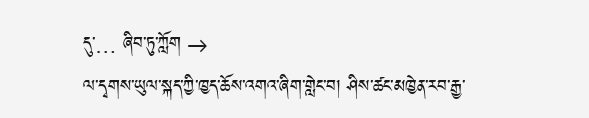དུ་… ཞིབ་ཏུ་ཀློག →
ལ་དྭགས་ཡུལ་སྐད་ཀྱི་ཁྱད་ཆོས་འགའ་ཞིག་གླེང་བ། ཤིས་ཚང་མཁྱེན་རབ་རྒྱ་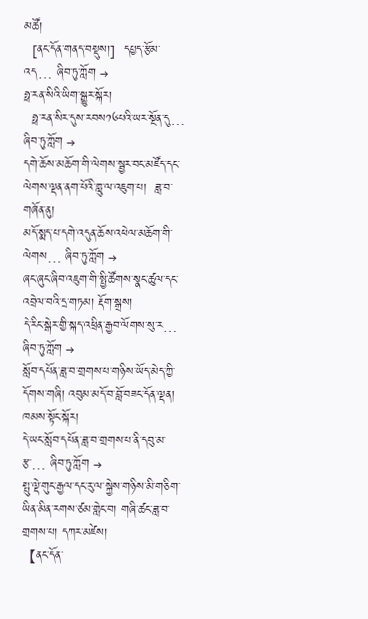མཚོ།
  [ནང་དོན་གནད་བསྡུས།]  དཔྱད་རྩོམ་འད… ཞིབ་ཏུ་ཀློག →
ཧྥ་རན་སིའི་ཡིག་སྒྱུར་སྐོར།
  ཧྥ་རན་སིར་དུས་རབས༡༦པའི་ཡར་སྔོན་དུ… ཞིབ་ཏུ་ཀློག →
དགེ་ཆོས་མཆོག་གི་ལེགས་སྦྱར་བང་མཛོད་དང་ལེགས་ལྡན་ནག་པོའི་གླུ་ལ་འཇུག་པ།  ཟླ་བ་གཞོན་ནུ།
མདོ་སྨད་པ་དགེ་འདུན་ཆོས་འཕེལ་མཆོག་གི་ལེགས… ཞིབ་ཏུ་ཀློག →
ཞང་ཞུང་ཞིབ་འཇུག་གི་སྤྱི་ཚོགས་སྣང་ཚུལ་དང་འབྲེལ་བའི་དྲ་གཏམ། རྡོག་སྒྲས།
དེ་རིང་སྒེར་གྱི་སྐད་འཕྲིན་རྒྱབ་ལོགས་སུ་ར… ཞིབ་ཏུ་ཀློག →
སློབ་དཔོན་ཟླ་བ་གྲགས་པ་གཉིས་ཡོད་མེད་ཀྱི་དོགས་གཞི། འབུམ་མདོ་བ་བློ་བཟང་དོན་ལྡན། ཁམས་སྟོང་སྐོར།
དེ་ཡང་སློབ་དཔོན་ཟླ་བ་གྲགས་པ་ནི་དབུ་མ་རྩ་… ཞིབ་ཏུ་ཀློག →
སྤུ་ལྡེ་གུང་རྒྱལ་དང་རུ་ལ་སྐྱེས་གཉིས་མི་གཅིག་ཡིན་མིན་རགས་ཙམ་གླེང་བ། གཞི་ཚང་ཟླ་བ་གྲགས་པ། དཀར་མཛེས།
【ནང་དོན་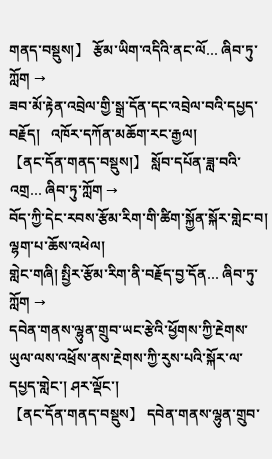གནད་བསྡུས།】 རྩོམ་ཡིག་འདིའི་ནང་ལོ… ཞིབ་ཏུ་ཀློག →
ཟབ་མོ་རྟེན་འབྲེལ་གྱི་སྒྲ་དོན་དང་འབྲེལ་བའི་དཔྱད་བརྗོད།   འཁོར་དཀོན་མཆོག་རང་རྒྱལ།
【ནང་དོན་གནད་བསྡུས།】 སློབ་དཔོན་ཟླ་བའི་འགྲ… ཞིབ་ཏུ་ཀློག →
བོད་ཀྱི་དེང་རབས་རྩོམ་རིག་གི་ཚིག་སྐྱོན་སྐོར་གླེང་བ། ལྷག་པ་ཆོས་འཕེལ།
གླེང་གཞི། སྤྱིར་རྩོམ་རིག་ནི་བརྗོད་བྱ་དོན… ཞིབ་ཏུ་ཀློག →
དབེན་གནས་ལྷུན་གྲུབ་ཡང་རྩེའི་ཕྱོགས་ཀྱི་རྔེགས་ཡུལ་ལས་འཕྲོས་ནས་རྔེགས་ཀྱི་རུས་པའི་སྐོར་ལ་དཔྱད་གླེང་། ཤར་ལྡོང་།
【ནང་དོན་གནད་བསྡུས】 དབེན་གནས་ལྷུན་གྲུབ་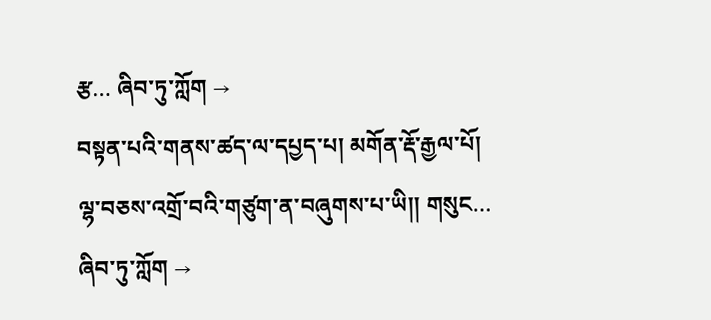རྩ… ཞིབ་ཏུ་ཀློག →
བསྟན་པའི་གནས་ཚད་ལ་དཔྱད་པ། མགོན་རྡོ་རྒྱལ་པོ།
ལྷ་བཅས་འགྲོ་བའི་གཙུག་ན་བཞུགས་པ་ཡི།། གསུང… ཞིབ་ཏུ་ཀློག →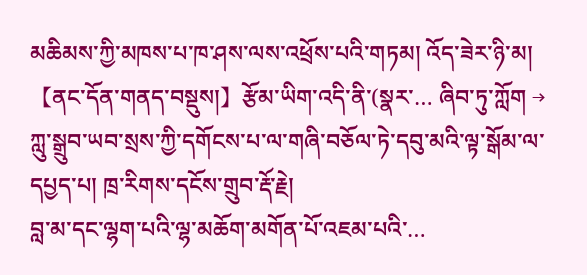མཆིམས་ཀྱི་མཁས་པ་ཁ་ཤས་ལས་འཕྲོས་པའི་གཏམ། འོད་ཟེར་ཉི་མ།
【ནང་དོན་གནད་བསྡུས།】རྩོམ་ཡིག་འདི་ནི་(སྣར་… ཞིབ་ཏུ་ཀློག →
ཀླུ་སྒྲུབ་ཡབ་སྲས་ཀྱི་དགོངས་པ་ལ་གཞི་བཅོལ་ཏེ་དབུ་མའི་ལྟ་སྒོམ་ལ་དཔྱད་པ། ཁྲ་རིགས་དངོས་གྲུབ་རྡོ་རྗེ།
བླ་མ་དང་ལྷག་པའི་ལྷ་མཆོག་མགོན་པོ་འཇམ་པའི་…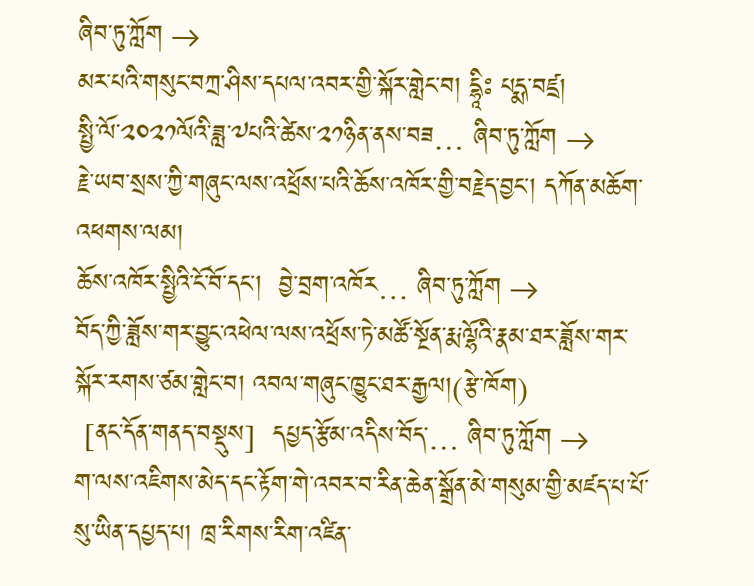ཞིབ་ཏུ་ཀློག →
མར་པའི་གསུང་བཀྲ་ཤིས་དཔལ་འབར་གྱི་སྐོར་གླེང་བ། དྷཱིཿ པདྨ་བཛྲ།
སྤྱི་ལོ་༢༠༢༡ལོའི་ཟླ་༧པའི་ཚེས་༢༡ཉིན་ནས་བཟ… ཞིབ་ཏུ་ཀློག →
རྗེ་ཡབ་སྲས་ཀྱི་གཞུང་ལས་འཕྲོས་པའི་ཆོས་འཁོར་གྱི་བརྗེད་བྱང་། དཀོན་མཆོག་འཕགས་ལམ།
ཆོས་འཁོར་སྤྱིའི་ངོ་བོ་དང་།  བྱེ་བྲག་འཁོར… ཞིབ་ཏུ་ཀློག →
བོད་ཀྱི་ཟློས་གར་བྱུང་འཕེལ་ལས་འཕྲོས་ཏེ་མཚོ་སྔོན་རྨ་ལྷོའི་རྣམ་ཐར་ཟློས་གར་སྐོར་རགས་ཙམ་གླེང་བ། འབལ་གཞུང་ཁྱུང་ཐར་རྒྱལ།(རྩེ་ཁོག)
 [ནང་དོན་གནད་བསྡུས]  དཔྱད་རྩོམ་འདིས་བོད་… ཞིབ་ཏུ་ཀློག →
ག་ལས་འཇིགས་མེད་དང་རྟོག་གེ་འབར་བ་རིན་ཆེན་སྒྲོན་མེ་གསུམ་གྱི་མཛད་པ་པོ་སུ་ཡིན་དཔྱད་པ། ཁྲ་རིགས་རིག་འཛིན་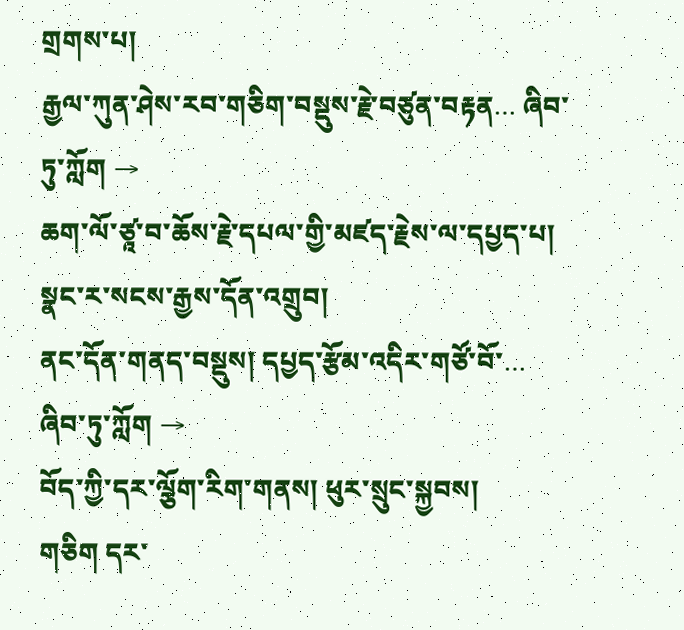གྲགས་པ།
རྒྱལ་ཀུན་ཤེས་རབ་གཅིག་བསྡུས་རྗེ་བཙུན་བརྟན… ཞིབ་ཏུ་ཀློག →
ཆག་ལོ་ཙཱ་བ་ཆོས་རྗེ་དཔལ་གྱི་མཛད་རྗེས་ལ་དཔྱད་པ། སྣང་ར་སངས་རྒྱས་དོན་འགྲུབ།
ནང་དོན་གནད་བསྡུས། དཔྱད་རྩོམ་འདིར་གཙོ་བོ་… ཞིབ་ཏུ་ཀློག →
བོད་ཀྱི་དར་ལྕོག་རིག་གནས། ཕུར་སྲུང་སྐྱབས།
གཅིག དར་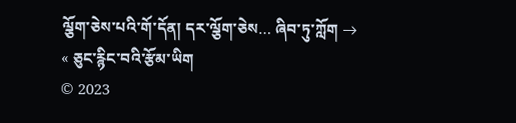ལྕོག་ཅེས་པའི་གོ་དོན། དར་ལྕོག་ཅེས… ཞིབ་ཏུ་ཀློག →
« ཅུང་རྙིང་བའི་རྩོམ་ཡིག
© 2023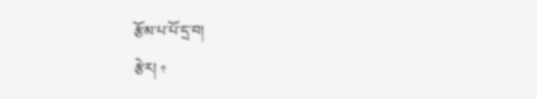རྩོམ་པ་པོ་དྲ་བ།
རྩེར། ↑